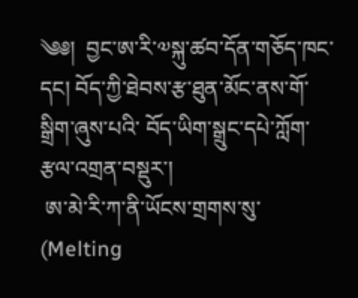༄༅།  བྱང་ཨ་རི་༧སྐུ་ཚབ་དོན་གཅོད་ཁང་དང། བོད་ཀྱི་ཐེབས་རྩ་ཐུན་མོང་ནས་གོ་སྒྲིག་ཞུས་པའི་ བོད་ཡིག་སྒྲུང་དཔེ་ཀློག་རྩལ་འགྲན་བསྡུར་།
 ཨ་མེ་རི་ཀ་ནི་ཡོངས་གྲགས་སུ་ (Melting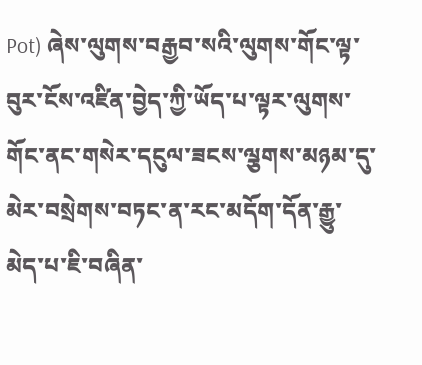Pot) ཞེས་ལུགས་བརྒྱབ་སའི་ལུགས་གོང་ལྟ་བུར་ངོས་འཛིན་བྱེད་ཀྱི་ཡོད་པ་ལྟར་ལུགས་གོང་ནང་གསེར་དངུལ་ཟངས་ལྕགས་མཉམ་དུ་མེར་བསྲེགས་བཏང་ན་རང་མདོག་དོན་རྒྱུ་མེད་པ་ཇི་བཞིན་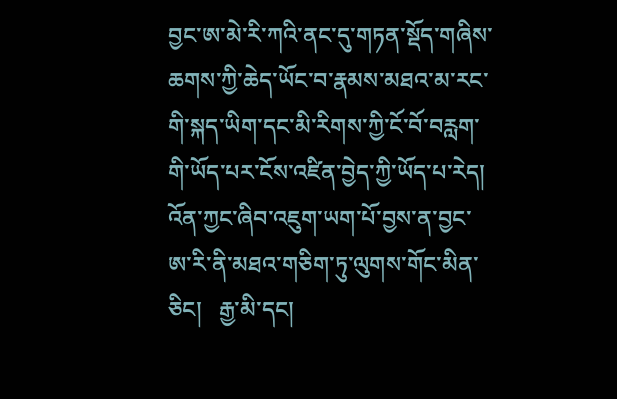བྱང་ཨ་མེ་རི་ཀའི་ནང་དུ་གཏན་སྡོད་གཞིས་ཆགས་ཀྱི་ཆེད་ཡོང་བ་རྣམས་མཐའ་མ་རང་གི་སྐད་ཡིག་དང་མི་རིགས་ཀྱི་ངོ་བོ་བརླག་གི་ཡོད་པར་ངོས་འཛིན་བྱེད་ཀྱི་ཡོད་པ་རེད།  འོན་ཀྱང་ཞིབ་འཇུག་ཡག་པོ་བྱས་ན་བྱང་ཨ་རི་ནི་མཐའ་གཅིག་ཏུ་ལུགས་གོང་མིན་ཅིང།   རྒྱ་མི་དང།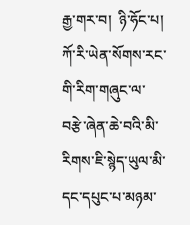རྒྱ་གར་བ།  ཉི་ཧོང་པ།  ཀོ་རི་ཡེན་སོགས་རང་གི་རིག་གཞུང་ལ་བརྩེ་ཞེན་ཆེ་བའི་མི་རིགས་ཇི་སྙེད་ཡུལ་མི་དང་དཔུང་པ་མཉམ་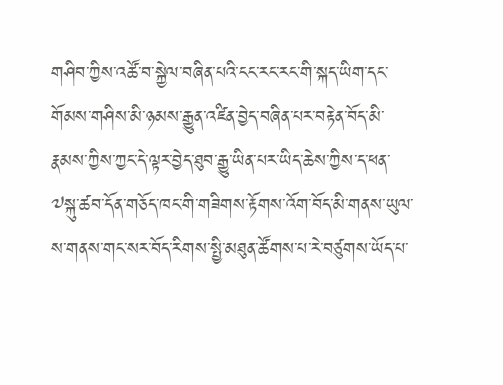གཤིབ་ཀྱིས་འཚོ་བ་སྐྱེལ་བཞིན་པའི་ངང་རང་རང་གི་སྐད་ཡིག་དང་གོམས་གཤིས་མི་ཉམས་རྒྱུན་འཛིན་བྱེད་བཞིན་པར་བརྟེན་བོད་མི་རྣམས་ཀྱིས་ཀྱང་དེ་ལྟར་བྱེད་ཐུབ་རྒྱུ་ཡིན་པར་ཡིད་ཆེས་ཀྱིས་ད་ཕན་༧སྐུ་ཚབ་དོན་གཅོད་ཁང་གི་གཟིགས་རྟོགས་འོག་བོད་མི་གནས་ཡུལ་ས་གནས་གང་སར་བོད་རིགས་སྤྱི་མཐུན་ཚོགས་པ་རེ་བཙུགས་ཡོད་པ་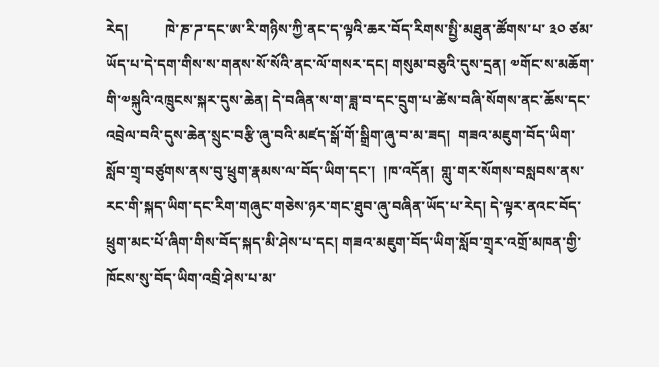རེད།          ཁེ་ཎ་ཌ་དང་ཨ་རི་གཉིས་ཀྱི་ནང་ད་ལྟའི་ཆར་བོད་རིགས་སྤྱི་མཐུན་ཚོགས་པ་ ༣༠ ཙམ་ཡོད་པ་དེ་དག་གིས་ས་གནས་སོ་སོའི་ནང་ལོ་གསར་དང། གསུམ་བཅུའི་དུས་དྲན། ༧གོང་ས་མཆོག་གི་༧སྐུའི་འཁྲུངས་སྐར་དུས་ཆེན། དེ་བཞིན་ས་ག་ཟླ་བ་དང་དྲུག་པ་ཚེས་བཞི་སོགས་ནང་ཆོས་དང་འབྲེལ་བའི་དུས་ཆེན་སྲུང་བརྩི་ཞུ་བའི་མཛད་སྒོ་གོ་སྒྲིག་ཞུ་བ་མ་ཟད།  གཟའ་མཇུག་བོད་ཡིག་སློབ་གྲྭ་བཙུགས་ནས་བུ་ཕྲུག་རྣམས་ལ་བོད་ཡིག་དང་།  །ཁ་འདོན།  གླུ་གར་སོགས་བསླབས་ནས་རང་གི་སྐད་ཡིག་དང་རིག་གཞུང་གཅེས་ཉར་གང་ཐུབ་ཞུ་བཞིན་ཡོད་པ་རེད། དེ་ལྟར་ནའང་བོད་ཕྲུག་མང་པོ་ཞིག་གིས་བོད་སྐད་མི་ཤེས་པ་དང། གཟའ་མཇུག་བོད་ཡིག་སློབ་གྲྭར་འགྲོ་མཁན་གྱི་ཁོངས་སུ་བོད་ཡིག་འབྲི་ཤེས་པ་མ་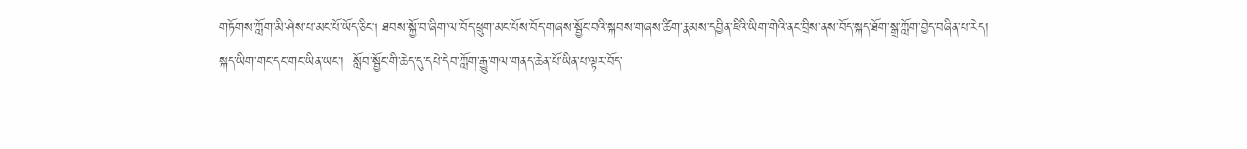གཏོགས་ཀློག་མི་ཤེས་པ་མང་པོ་ཡོད་ཅིང། ཐབས་སྐྱོ་བ་ཞིག་ལ་བོད་ཕྲུག་མང་པོས་བོད་གཞས་སྦྱོང་བའི་སྐབས་གཞས་ཚིག་རྣམས་དབྱིན་ཇིའི་ཡིག་གེའི་ནང་བྲིས་ནས་བོད་སྐད་ཐོག་སྒྲ་ཀློག་བྱེད་བཞིན་པ་རེད།
སྐད་ཡིག་གང་དང་གང་ཡིན་ཡང་།  སློབ་སྦྱོང་གི་ཆེད་དུ་དཔེ་དེབ་ཀློག་རྒྱུ་གལ་གནད་ཆེན་པོ་ཡིན་པ་ལྟར་བོད་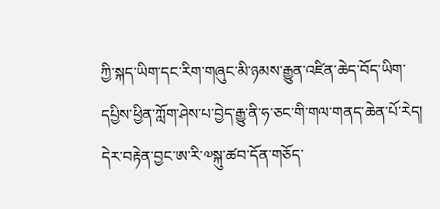ཀྱི་སྐད་ཡིག་དང་རིག་གཞུང་མི་ཉམས་རྒྱུན་འཛིན་ཆེད་བོད་ཡིག་དཔྱིས་ཕྱིན་ཀློག་ཤེས་པ་བྱེད་རྒྱུ་ནི་ཧ་ཅང་གི་གལ་གནད་ཆེན་པོ་རེད།  དེར་བརྟེན་བྱང་ཨ་རི་༧སྐུ་ཚབ་དོན་གཅོད་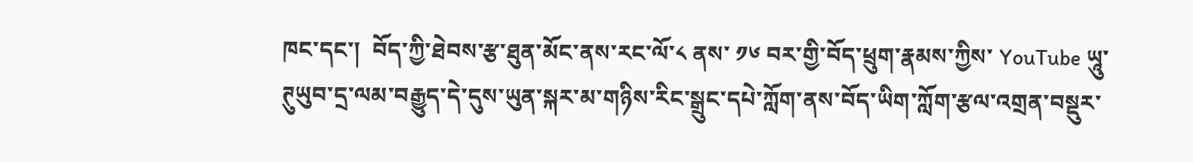ཁང་དང་།  བོད་ཀྱི་ཐེབས་རྩ་ཐུན་མོང་ནས་རང་ལོ་༨ ནས་ ༡༦ བར་གྱི་བོད་ཕྲུག་རྣམས་ཀྱིས་ YouTube ཡཱུ་ཊུཡུབ་དྲ་ལམ་བརྒྱུད་དེ་དུས་ཡུན་སྐར་མ་གཉིས་རིང་སྒྲུང་དཔེ་ཀློག་ནས་བོད་ཡིག་ཀློག་རྩལ་འགྲན་བསྡུར་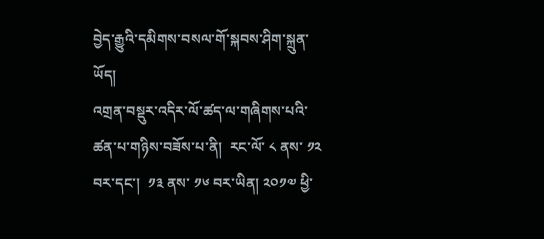བྱེད་རྒྱུའི་དམིགས་བསལ་གོ་སྐབས་ཤིག་སྐྲུན་ཡོད།
འགྲན་བསྡུར་འདིར་ལོ་ཚད་ལ་གཞིགས་པའི་ཚན་པ་གཉིས་བཟོས་པ་ནི།  རང་ལོ་ ༨ ནས་ ༡༢ བར་དང་།  ༡༣ ནས་ ༡༦ བར་ཡིན། ༢༠༡༧ ཕྱི་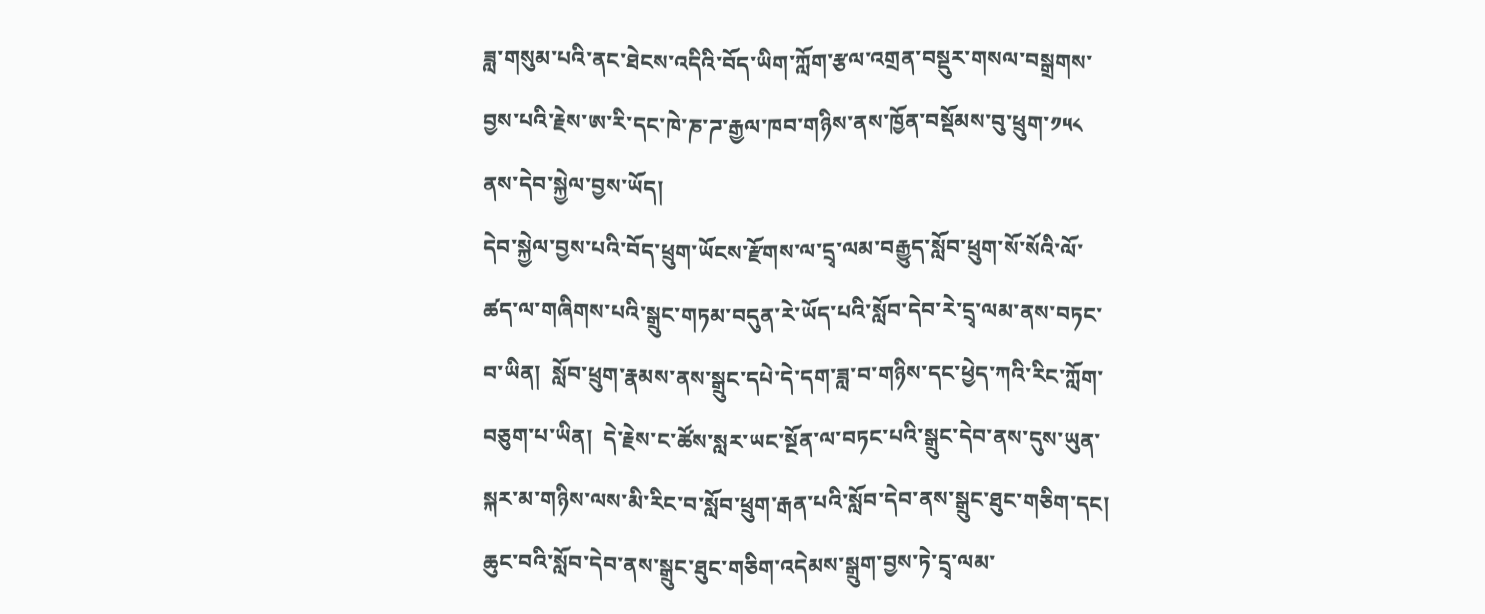ཟླ་གསུམ་པའི་ནང་ཐེངས་འདིའི་བོད་ཡིག་ཀློག་རྩལ་འགྲན་བསྡུར་གསལ་བསྒྲགས་བྱས་པའི་རྗེས་ཨ་རི་དང་ཁེ་ཎ་ཌ་རྒྱལ་ཁབ་གཉིས་ནས་ཁྱོན་བསྡོམས་བུ་ཕྲུག་༡༥༨ ནས་དེབ་སྐྱེལ་བྱས་ཡོད།
དེབ་སྐྱེལ་བྱས་པའི་བོད་ཕྲུག་ཡོངས་རྫོགས་ལ་དྲྭ་ལམ་བརྒྱུད་སློབ་ཕྲུག་སོ་སོའི་ལོ་ཚད་ལ་གཞིགས་པའི་སྒྲུང་གཏམ་བདུན་རེ་ཡོད་པའི་སློབ་དེབ་རེ་དྲྭ་ལམ་ནས་བཏང་བ་ཡིན།  སློབ་ཕྲུག་རྣམས་ནས་སྒྲུང་དཔེ་དེ་དག་ཟླ་བ་གཉིས་དང་ཕྱེད་ཀའི་རིང་ཀློག་བཅུག་པ་ཡིན།  དེ་རྗེས་ང་ཚོས་སླར་ཡང་སྔོན་ལ་བཏང་པའི་སྒྲུང་དེབ་ནས་དུས་ཡུན་སྐར་མ་གཉིས་ལས་མི་རིང་བ་སློབ་ཕྲུག་རྒན་པའི་སློབ་དེབ་ནས་སྒྲུང་ཐུང་གཅིག་དང། ཆུང་བའི་སློབ་དེབ་ནས་སྒྲུང་ཐུང་གཅིག་འདེམས་སྒྲུག་བྱས་ཏེ་དྲྭ་ལམ་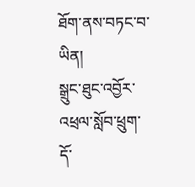ཐོག་ནས་བཏང་བ་ཡིན།
སྒྲུང་ཐུང་འབྱོར་འཕྲལ་སློབ་ཕྲུག་དོ་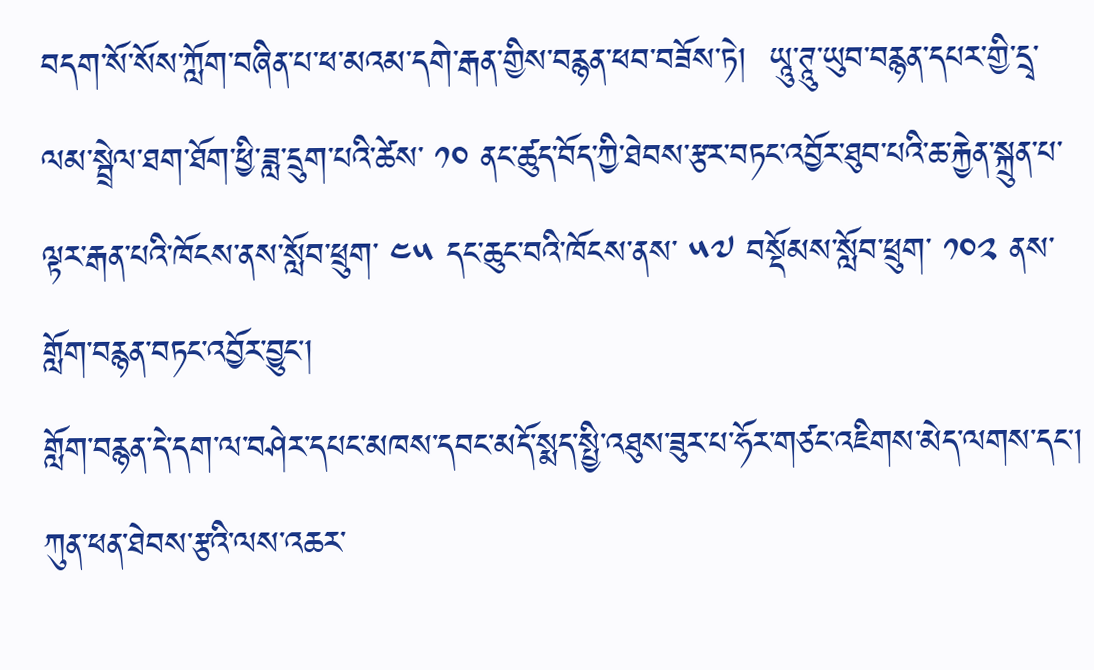བདག་སོ་སོས་ཀློག་བཞིན་པ་ཕ་མའམ་དགེ་རྒན་གྱིས་བརྙན་ཕབ་བཟོས་ཏེ།  ཡཱུ་ཊཱུ་ཡུབ་བརྙན་དཔར་གྱི་དྲྭ་ལམ་སྦྲེལ་ཐག་ཐོག་ཕྱི་ཟླ་དྲུག་པའི་ཚེས་ ༡༠ ནང་ཚུད་བོད་ཀྱི་ཐེབས་རྩར་བཏང་འབྱོར་ཐུབ་པའི་ཆ་རྐྱེན་སྐྲུན་པ་ལྟར་རྒན་པའི་ཁོངས་ནས་སློབ་ཕྲུག་ ༤༥ དང་ཆུང་བའི་ཁོངས་ནས་ ༥༧ བསྡོམས་སློབ་ཕྲུག་ ༡༠༢ ནས་གློག་བརྙན་བཏང་འབྱོར་བྱུང།
གློག་བརྙན་དེ་དག་ལ་བཤེར་དཔང་མཁས་དབང་མདོ་སྨད་སྤྱི་འཐུས་ཟུར་པ་ཧོར་གཙང་འཇིགས་མེད་ལགས་དང།  ཀུན་ཕན་ཐེབས་རྩའི་ལས་འཆར་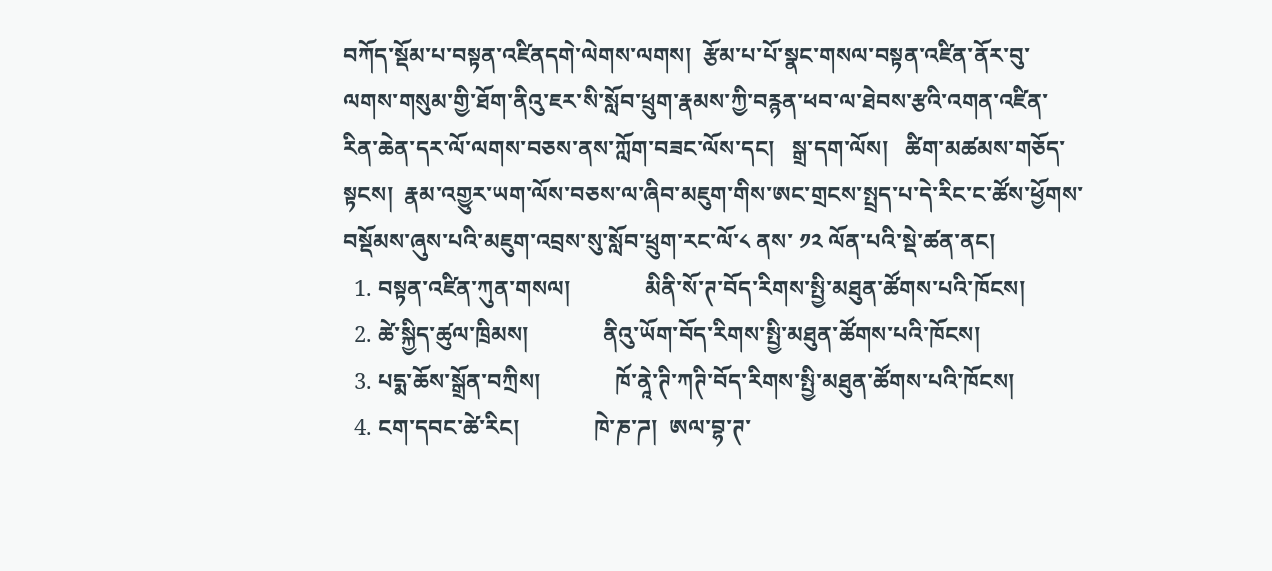བཀོད་སྡོམ་པ་བསྟན་འཛིནདགེ་ལེགས་ལགས།  རྩོམ་པ་པོ་སྣང་གསལ་བསྟན་འཛིན་ནོར་བུ་ལགས་གསུམ་གྱི་ཐོག་ནིའུ་ཇར་སི་སློབ་ཕྲུག་རྣམས་ཀྱི་བརྙན་ཕབ་ལ་ཐེབས་རྩའི་འགན་འཛིན་རིན་ཆེན་དར་ལོ་ལགས་བཅས་ནས་ཀློག་བཟང་ལོས་དང།   སྒྲ་དག་ལོས།   ཚིག་མཚམས་གཅོད་སྟངས།  རྣམ་འགྱུར་ཡག་ལོས་བཅས་ལ་ཞིབ་མཇུག་གིས་ཨང་གྲངས་སྤྲད་པ་དེ་རིང་ང་ཚོས་ཕྱོགས་བསྡོམས་ཞུས་པའི་མཇུག་འབྲས་སུ་སློབ་ཕྲུག་རང་ལོ་༨ ནས་ ༡༢ ལོན་པའི་སྡེ་ཚན་ནང།
  1. བསྟན་འཛིན་ཀུན་གསལ།             མིནི་སོ་ཊ་བོད་རིགས་སྤྱི་མཐུན་ཚོགས་པའི་ཁོངས།
  2. ཚེ་སྐྱིད་ཚུལ་ཁྲིམས།             ནིའུ་ཡོག་བོད་རིགས་སྤྱི་མཐུན་ཚོགས་པའི་ཁོངས།
  3. པདྨ་ཆོས་སྒྲོན་བཀྲིས།             ཁོ་ནཱེ་ཊི་ཀཊི་བོད་རིགས་སྤྱི་མཐུན་ཚོགས་པའི་ཁོངས།
  4. ངག་དབང་ཚེ་རིང།             ཁེ་ཎ་ཌ།  ཨལ་བྷ་ཊ་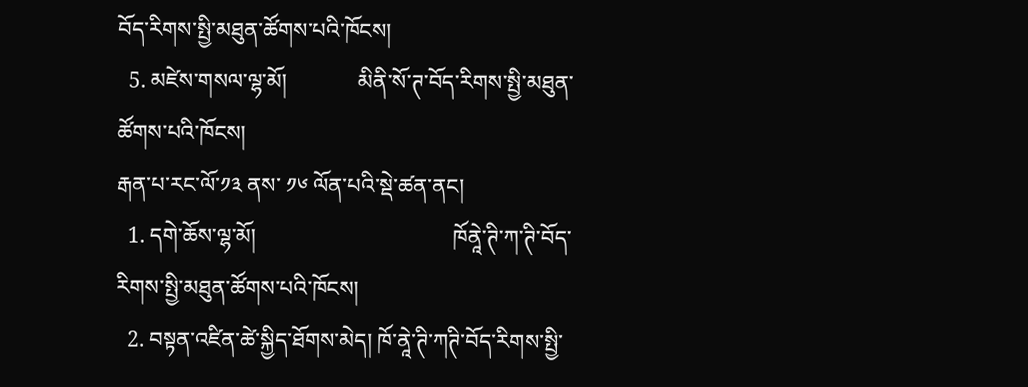བོད་རིགས་སྤྱི་མཐུན་ཚོགས་པའི་ཁོངས།
  5. མཛེས་གསལ་ལྷ་མོ།             མིནི་སོ་ཊ་བོད་རིགས་སྤྱི་མཐུན་ཚོགས་པའི་ཁོངས།
རྒན་པ་རང་ལོ་༡༣ ནས་ ༡༦ ལོན་པའི་སྡེ་ཚན་ནང།
  1. དགེ་ཆོས་ལྷ་མོ།                                    ཁོནཱེ་ཊི་ཀ་ཊི་བོད་རིགས་སྤྱི་མཐུན་ཚོགས་པའི་ཁོངས།
  2. བསྟན་འཛིན་ཚེ་སྐྱིད་ཐོགས་མེད། ཁོ་ནཱེ་ཊི་ཀཊི་བོད་རིགས་སྤྱི་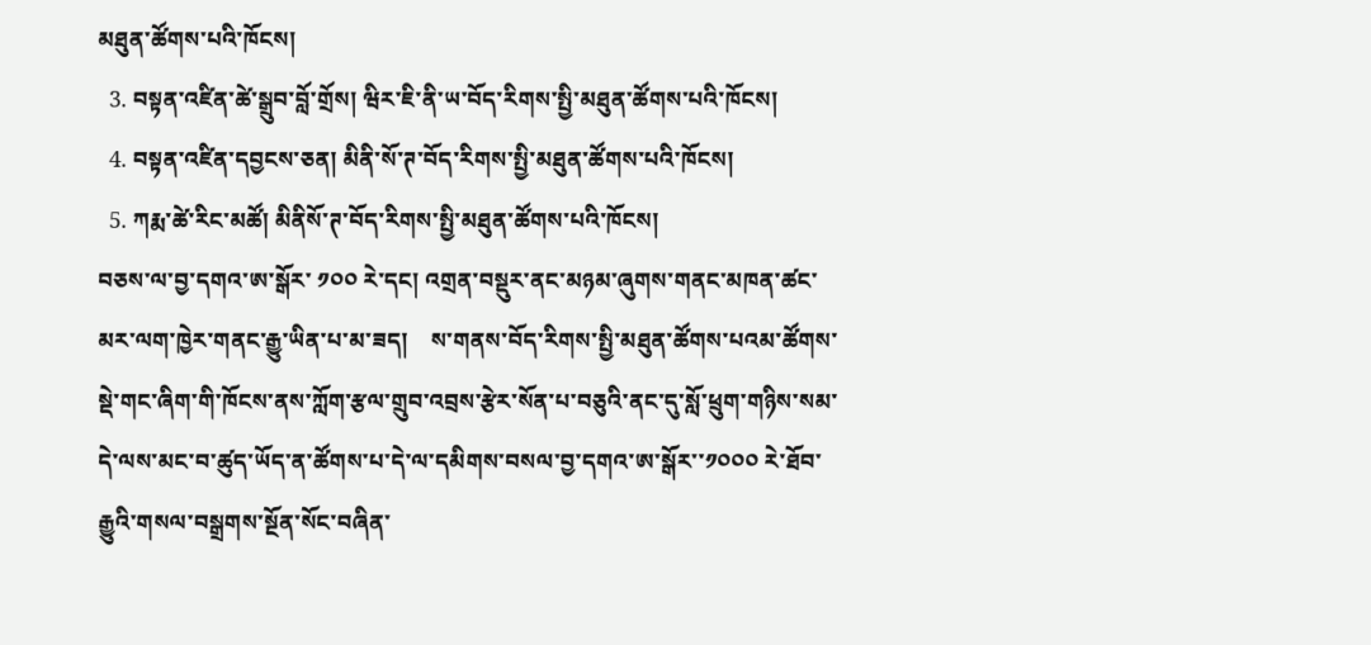མཐུན་ཚོགས་པའི་ཁོངས།
  3. བསྟན་འཛིན་ཚེ་སྒྲུབ་བློ་གྲོས། ཝིར་ཇི་ནི་ཡ་བོད་རིགས་སྤྱི་མཐུན་ཚོགས་པའི་ཁོངས།
  4. བསྟན་འཛིན་དབྱངས་ཅན། མིནི་སོ་ཊ་བོད་རིགས་སྤྱི་མཐུན་ཚོགས་པའི་ཁོངས།
  5. ཀརྨ་ཚེ་རིང་མཚོ། མིནིསོ་ཊ་བོད་རིགས་སྤྱི་མཐུན་ཚོགས་པའི་ཁོངས།
བཅས་ལ་བྱ་དགའ་ཨ་སྒོར་ ༡༠༠ རེ་དང། འགྲན་བསྡུར་ནང་མཉམ་ཞུགས་གནང་མཁན་ཚང་མར་ལག་ཁྱེར་གནང་རྒྱུ་ཡིན་པ་མ་ཟད།    ས་གནས་བོད་རིགས་སྤྱི་མཐུན་ཚོགས་པའམ་ཚོགས་སྡེ་གང་ཞིག་གི་ཁོངས་ནས་ཀློག་རྩལ་གྲུབ་འབྲས་རྩེར་སོན་པ་བཅུའི་ནང་དུ་སློ་ཕྲུག་གཉིས་སམ་དེ་ལས་མང་བ་ཚུད་ཡོད་ན་ཚོགས་པ་དེ་ལ་དམིགས་བསལ་བྱ་དགའ་ཨ་སྒོར་་༡༠༠༠ རེ་ཐོབ་རྒྱུའི་གསལ་བསྒྲགས་སྔོན་སོང་བཞིན་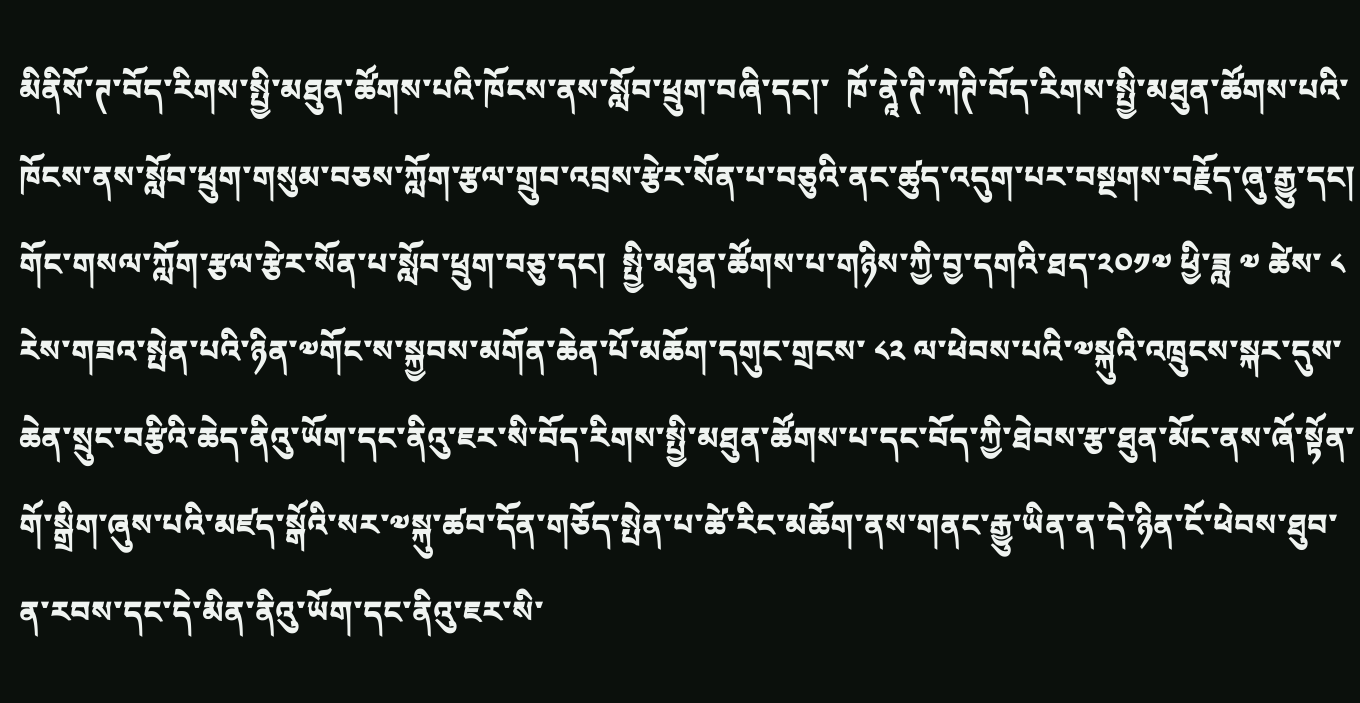མིནིསོ་ཊ་བོད་རིགས་སྤྱི་མཐུན་ཚོགས་པའི་ཁོངས་ནས་སློབ་ཕྲུག་བཞི་དང།་  ཁོ་ནཱེ་ཊི་ཀཊི་བོད་རིགས་སྤྱི་མཐུན་ཚོགས་པའི་ཁོངས་ནས་སློབ་ཕྲུག་གསུམ་བཅས་ཀློག་རྩལ་གྲུབ་འབྲས་རྩེར་སོན་པ་བཅུའི་ནང་ཚུད་འདུག་པར་བསྔགས་བརྗོད་ཞུ་རྒྱུ་དང།
གོང་གསལ་ཀློག་རྩལ་རྩེར་སོན་པ་སློབ་ཕྲུག་བཅུ་དང།  སྤྱི་མཐུན་ཚོགས་པ་གཉིས་ཀྱི་བྱ་དགའི་ཐད་༢༠༡༧ ཕྱི་ཟླ ༧ ཚེས་ ༨ རེས་གཟའ་སྤེན་པའི་ཉིན་༧གོང་ས་སྐྱབས་མགོན་ཆེན་པོ་མཆོག་དགུང་གྲངས་ ༨༢ ལ་ཕེབས་པའི་༧སྐུའི་འཁྲུངས་སྐར་དུས་ཆེན་སྲུང་བརྩིའི་ཆེད་ནིའུ་ཡོག་དང་ནིའུ་ཇར་སི་བོད་རིགས་སྤྱི་མཐུན་ཚོགས་པ་དང་བོད་ཀྱི་ཐེབས་རྩ་ཐུན་མོང་ནས་ཞོ་སྟོན་གོ་སྒྲིག་ཞུས་པའི་མཛད་སྒོའི་སར་༧སྐུ་ཚབ་དོན་གཅོད་སྤེན་པ་ཚེ་རིང་མཆོག་ནས་གནང་རྒྱུ་ཡིན་ན་དེ་ཉིན་ངོ་ཕེབས་ཐུབ་ན་རབས་དང་དེ་མིན་ནིའུ་ཡོག་དང་ནིའུ་ཇར་སི་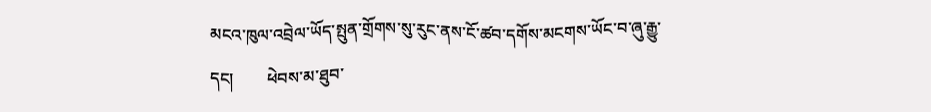མངའ་ཁུལ་འབྲེལ་ཡོད་སྤུན་གྲོགས་སུ་རུང་ནས་ངོ་ཚབ་དགོས་མངགས་ཡོང་བ་ཞུ་རྒྱུ་དང།        ཕེབས་མ་ཐུབ་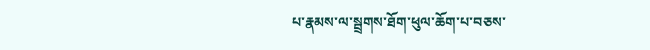པ་རྣམས་ལ་སྦྲགས་ཐོག་ཕུལ་ཆོག་པ་བཅས་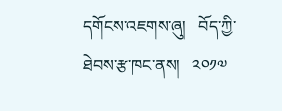དགོངས་འཇགས་ཞུ།   བོད་ཀྱི་ཐེབས་རྩ་ཁང་ནས།   ༢༠༡༧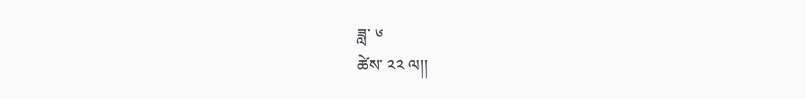ཟླ་ ༦
ཚེས་ ༢༢ ལ།།